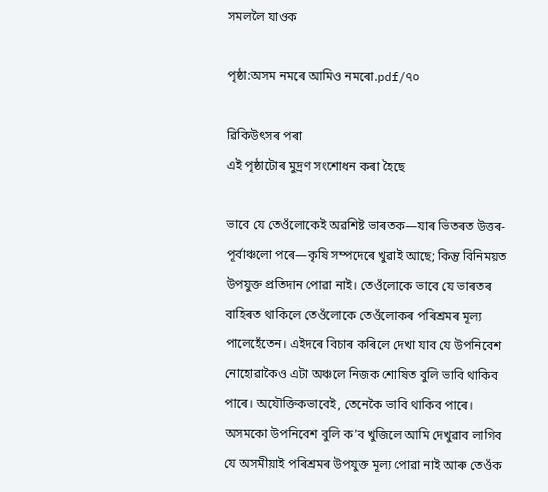সমললৈ যাওক

পৃষ্ঠা:অসম নমৰে আমিও নমৰো.pdf/৭০

ৱিকিউৎসৰ পৰা
এই পৃষ্ঠাটোৰ মুদ্ৰণ সংশোধন কৰা হৈছে

ভাবে যে তেওঁলোকেই অৱশিষ্ট ভাৰতক—যাৰ ভিতৰত উত্তৰ-পূৰ্বাঞ্চলো পৰে—কৃষি সম্পদেৰে খুৱাই আছে; কিন্তু বিনিময়ত উপযুক্ত প্ৰতিদান পোৱা নাই। তেওঁলোকে ভাবে যে ভাৰতৰ বাহিৰত থাকিলে তেওঁলোকে তেওঁলোকৰ পৰিশ্ৰমৰ মূল্য পালেহেঁতেন। এইদৰে বিচাৰ কৰিলে দেখা যাব যে উপনিবেশ নোহোৱাকৈও এটা অঞ্চলে নিজক শোষিত বুলি ভাবি থাকিব পাৰে। অযৌক্তিকভাবেই, তেনেকৈ ভাবি থাকিব পাৰে। অসমকো উপনিবেশ বুলি ক’ব খুজিলে আমি দেখুৱাব লাগিব যে অসমীয়াই পৰিশ্ৰমৰ উপযুক্ত মূল্য পোৱা নাই আৰু তেওঁক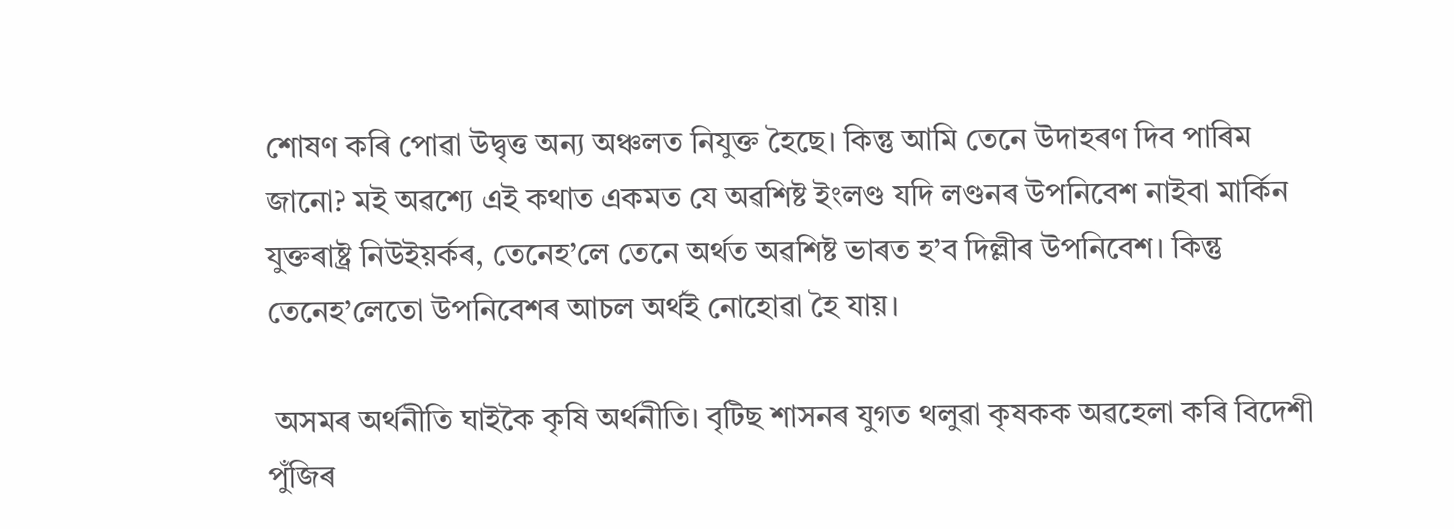শোষণ কৰি পোৱা উদ্বৃত্ত অন্য অঞ্চলত নিযুক্ত হৈছে। কিন্তু আমি তেনে উদাহৰণ দিব পাৰিম জানো? মই অৱশ্যে এই কথাত একমত যে অৱশিষ্ট ইংলণ্ড যদি লণ্ডনৰ উপনিবেশ নাইবা মাৰ্কিন যুক্তৰাষ্ট্ৰ নিউইয়ৰ্কৰ, তেনেহ’লে তেনে অৰ্থত অৱশিষ্ট ভাৰত হ’ব দিল্লীৰ উপনিবেশ। কিন্তু তেনেহ’লেতো উপনিবেশৰ আচল অৰ্থই নোহোৱা হৈ যায়।

 অসমৰ অৰ্থনীতি ঘাইকৈ কৃষি অৰ্থনীতি। বৃটিছ শাসনৰ যুগত থলুৱা কৃষকক অৱহেলা কৰি বিদেশী পুঁজিৰ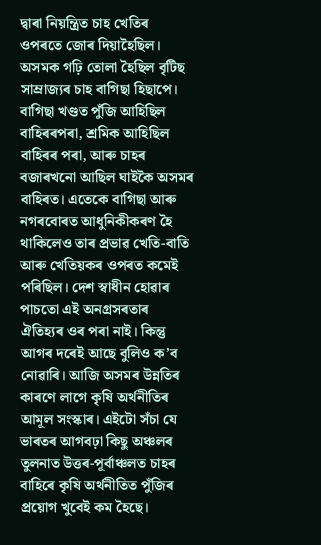দ্বাৰা নিয়ন্ত্ৰিত চাহ খেতিৰ ওপৰতে জোৰ দিয়াহৈছিল। অসমক গঢ়ি তোলা হৈছিল বৃটিছ সাম্ৰাজ্যৰ চাহ বাগিছা হিছাপে। বাগিছা খণ্ডত পুঁজি আহিছিল বাহিৰৰপৰা, শ্ৰমিক আহিছিল বাহিৰৰ পৰা, আৰু চাহৰ বজাৰখনো আছিল ঘাইকৈ অসমৰ বাহিৰত। এতেকে বাগিছা আৰু নগৰবোৰত আধুনিকীকৰণ হৈ থাকিলেও তাৰ প্ৰভাৱ খেতি-বাতি আৰু খেতিয়কৰ ওপৰত কমেই পৰিছিল। দেশ স্বাধীন হোৱাৰ পাচতো এই অনগ্ৰসৰতাৰ ঐতিহ্যৰ ওৰ পৰা নাই। কিন্তু আগৰ দৰেই আছে বুলিও ক’ব নোৱাৰি। আজি অসমৰ উন্নতিৰ কাৰণে লাগে কৃষি অৰ্থনীতিৰ আমূল সংস্কাৰ। এইটো সঁচা যে ভাৰতৰ আগবঢ়া কিছু অঞ্চলৰ তুলনাত উত্তৰ-পূৰ্বাঞ্চলত চাহৰ বাহিৰে কৃষি অৰ্থনীতিত পুঁজিৰ প্ৰয়োগ খুবেই কম হৈছে।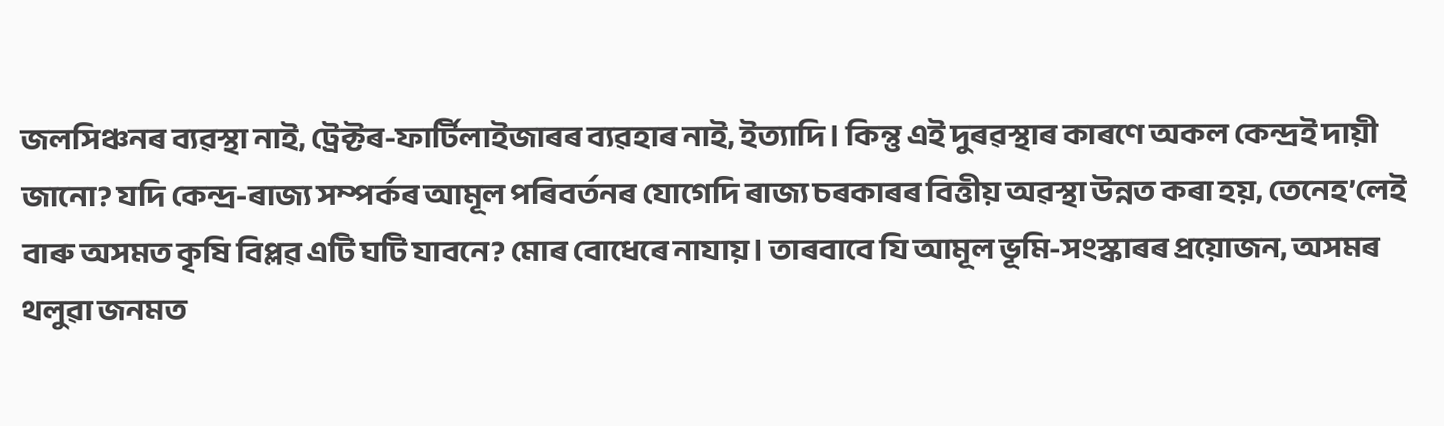জলসিঞ্চনৰ ব্যৱস্থা নাই, ট্ৰেক্টৰ-ফাৰ্টিলাইজাৰৰ ব্যৱহাৰ নাই, ইত্যাদি। কিন্তু এই দুৰৱস্থাৰ কাৰণে অকল কেন্দ্ৰই দায়ী জানো? যদি কেন্দ্ৰ-ৰাজ্য সম্পৰ্কৰ আমূল পৰিবৰ্তনৰ যোগেদি ৰাজ্য চৰকাৰৰ বিত্তীয় অৱস্থা উন্নত কৰা হয়, তেনেহ’লেই বাৰু অসমত কৃষি বিপ্লৱ এটি ঘটি যাবনে? মোৰ বোধেৰে নাযায়। তাৰবাবে যি আমূল ভূমি-সংস্কাৰৰ প্ৰয়োজন, অসমৰ থলুৱা জনমত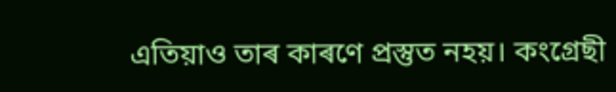এতিয়াও তাৰ কাৰণে প্ৰস্তুত নহয়। কংগ্ৰেছী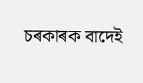চৰকাৰক বাদেই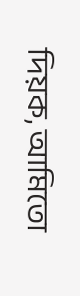দিয়ক, আমিতো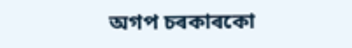অগপ চৰকাৰকো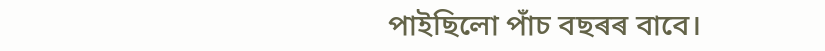পাইছিলো পাঁচ বছৰৰ বাবে।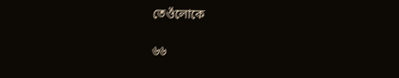তেওঁলোকে

৬৬